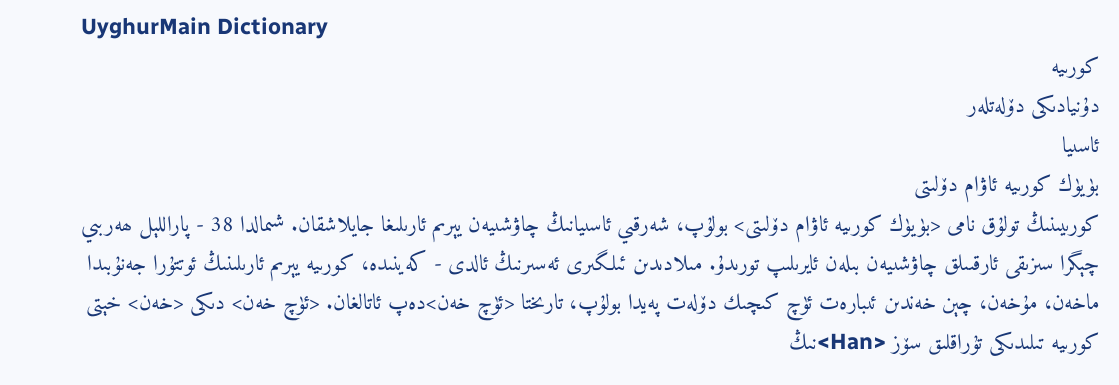UyghurMain Dictionary
كورىيە
دۇنيادىكى دۆلەتلەر
ئاسىيا
بۈيۈك كورىيە ئاۋام دۆلىتى
كورىيىنىڭ تولۇق نامى <بۈيۈك كورىيە ئاۋام دۆلىتى> بولۇپ، شەرقىي ئاسىيانىڭ چاۋشىيەن يېرىم ئارىلىغا جايلاشقان. شىمالدا 38 - پاراللېل ھەربىي چېگرا سىزىقى ئارقىىلق چاۋشىيەن بىلەن ئايرىلىپ تورىدۇ. مىلادىدىن ئىلگىرى ئەسىرنىڭ ئالدى - كەينىدە، كورىيە يېرىم ئارىلىنىڭ ئوتتۇرا جەنۇبىدا ماخەن، مۇخەن، چېن خەندىن ئىبارەت ئۈچ كىچىك دۆلەت پەيدا بولۇپ، تارىختا <ئۈچ خەن>دەپ ئاتالغان. <ئۈچ خەن> دىكى <خەن> خېتى كورىيە تىلىدىكى تۇراقلىق سۆز <Han>نىڭ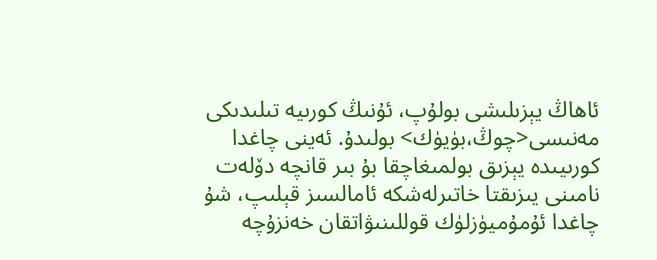ئاھاڭ يېزىلىشى بولۇپ، ئۇنىڭ كورىيە تىلىدىكى مەنىسى<چوڭ،بۈيۈك> بولىدۇ. ئەينى چاغدا كورىيىدە يېزىق بولمىغاچقا بۇ بىر قانچە دۆلەت نامىنى يىزىقتا خاتىرلەشكە ئامالسىز قېلىپ، شۇ چاغدا ئۇمۇميۈزلۈك قوللىنىۋاتقان خەنزۇچە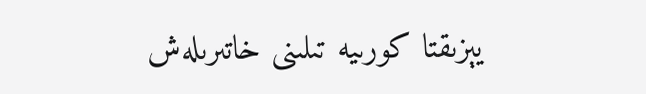يېزىقتا كورىيە تىلىنى خاتىرىلەش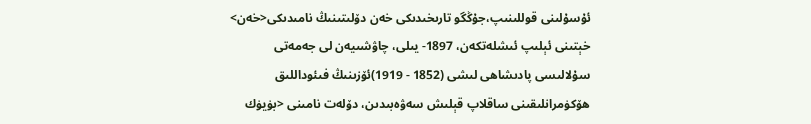ئۇسۇلىنى قوللىنىپ،جۇڭگو تارىخىدىكى خەن دۆلىتىنىڭ نامىدىكى<خەن> خېتىنى ئېلىپ ئىشلەتكەن، 1897- يىلى، چاۋشىيەن لى جەمەتى سۇلالىسى پادىشاھى لىشى (1852 - 1919)ئۆزىنىڭ فىئوداللىق ھۆكۈمرانلىقىنى ساقلاپ قېلىش سەۋەبىدىن، دۆلەت نامىنى <بۈيۈك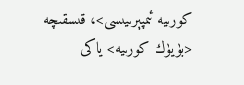كورىيە ئىمپېرىيىسى>، قىسقىچە <بۈيۈك كورىيە> ياكى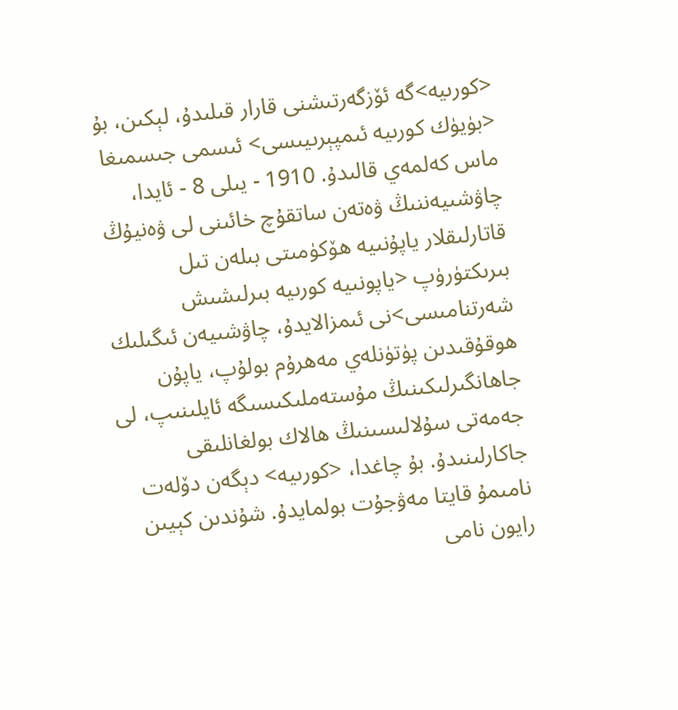<كورىيە>گە ئۆزگەرتىشنى قارار قىلىدۇ، لېكىن، بۇ <بۈيۈك كورىيە ئىمپېرىيىسى> ئىسمى جىسمىغا ماس كەلمەي قالىدۇ. 1910 - يىلى 8 - ئايدا، چاۋشىيەننىڭ ۋەتەن ساتقۇچ خائىنى لى ۋەنيۇڭ قاتارلىقلار ياپۇنىيە ھۆكۈمىتى بىلەن تىل بىرىكتۈرۈپ <ياپونىيە كورىيە بىرلىشىش شەرتنامىسى>نى ئىمزالايدۇ، چاۋشىيەن ئىگىلىك ھوقۇقىدىن پۈتۈنلەي مەھرۇم بولۇپ، ياپۇن جاھانگىرلىكىنىڭ مۇستەملىكىسىگە ئايلىنىپ، لى جەمەتى سۇلالىسىنىڭ ھالاك بولغانلىقى جاكارلىنىدۇ. بۇ چاغدا، <كورىيە> دېگەن دۆلەت نامىمۇ قايتا مەۋجۇت بولمايدۇ. شۇندىن كېيىن رايون نامى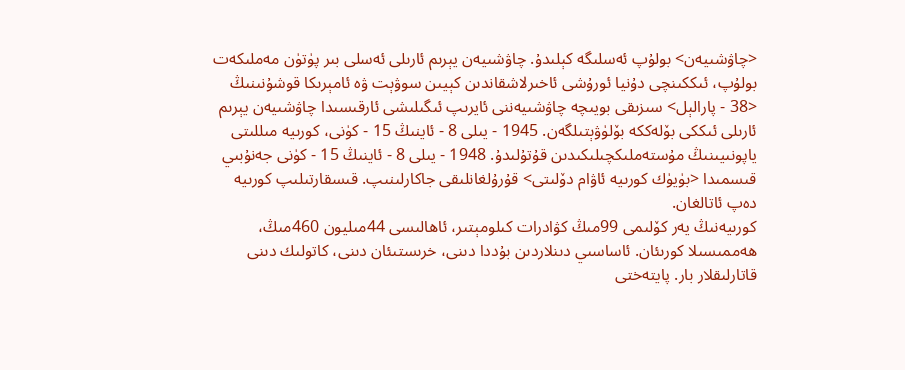<چاۋشىيەن> بولۇپ ئەسلىگە كېلىدۇ. چاۋشىيەن يېرىم ئارىلى ئەسلى بىر پۈتۈن مەملىكەت بولۇپ، ئىككىنچى دۇنيا ئورۇشى ئاخىرلاشقاندىن كېيىن سوۋېت ۋە ئامېرىكا قوشۇنىنىڭ <38 - پارالېل> سىزىقى بويىچە چاۋشىيەننى ئايرىپ ئىگىلىشى ئارقىسىدا چاۋشىيەن يېرىم ئارىلى ئىككى بۆلەككە بۆلۈۋېتىلگەن. 1945 - يىلى 8 - ئاينىڭ 15 - كۈنى، كورىيە مىللىتى ياپونىيىنىڭ مۇستەملىكچىلىكىدىن قۇتۇلىدۇ. 1948 - يىلى 8 - ئاينىڭ 15 - كۈنى جەنۇبىي قىسمىدا <بۈيۈك كورىيە ئاۋام دۆلىتى> قۇرۇلغانلىقى جاكارلىنىپ. قىسقارتىلىپ كورىيە دەپ ئاتالغان.
كورىيەنىڭ يەر كۆلىمى 99مىڭ كۋادرات كىلومېتىر، ئاھالىسى 44مىليون 460مىڭ، ھەممىسىلا كورىئان. ئاساسىي دىنلاردىن بۇددا دىنى، خرىستىئان دىنى، كاتولىك دىنى قاتارلىقلار بار. پايتەختى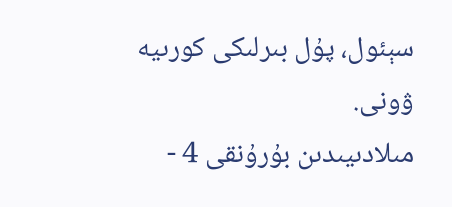سېئول، پۇل بىرلىكى كورىيە ۋونى.
مىلادىيىدىن بۇرۇنقى 4 -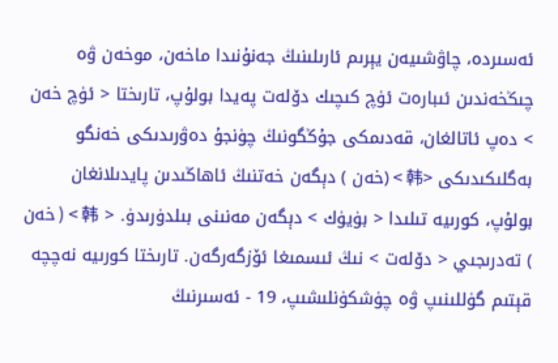ئەسىردە، چاۋشىيەن يېرىم ئارىلىنىڭ جەنۇنىدا ماخەن، موخەن ۋە چىڭخەندىن ئىبارەت ئۈچ كىچىك دۆلەت پەيدا بولۇپ، تارىختا < ئۈچ خەن > دەپ ئاتالغان، قەدىمكى جۇڭگونىڭ چۈنجۇ دەۋرىدىكى خەنگو بەگلىكىدىكى <韩 > (خەن ) دېگەن خەتنىڭ ئاھاڭىدىن پايدىلانغان بولۇپ، كورىيە تىلىدا < بۈيۈك > دېگەن مەنىنى بىلدۈرىدۈ. < 韩 > ( خەن ) تەدرىجىي < دۆلەت > نىڭ ئىسمىغا ئۆزگەرگەن. تارىختا كورىيە نەچچە قېتىم گۈللىنىپ ۋە چۈشكۈنلىشىپ، 19 - ئەسىرنىڭ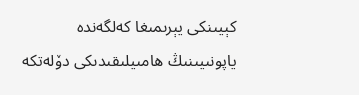كېيىنكى يېرىمىغا كەلگەندە ياپونىيىنىڭ ھامىيلىقىدىكى دۆلەتكە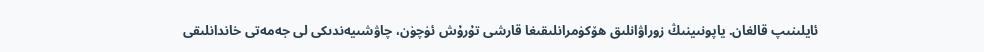ئايلىنىپ قالغان. ياپونىينىڭ زوراۋانلىق ھۆكۈمرانلىقىغا قارشى تۇرۇش ئۈچۈن، چاۋشىيەندىكى لى جەمەتى خاندانلىقى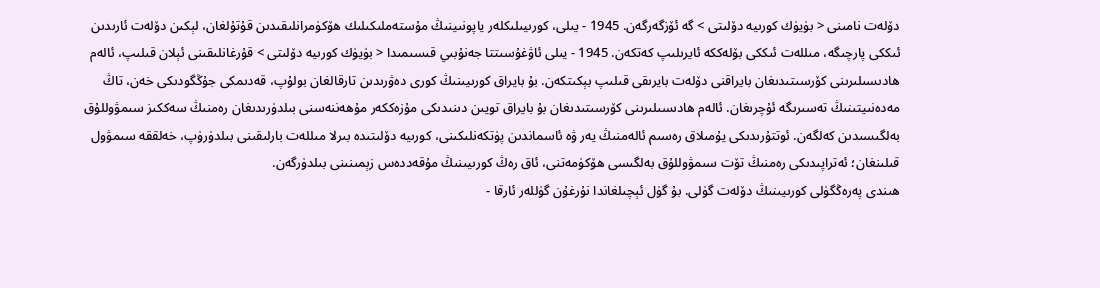دۆلەت نامىنى < بۈيۈك كورىيە دۆلىتى > گە ئۆزگەرگەن. 1945 - يىلى، كورىيىلىكلەر ياپونىينىڭ مۇستەملىكىلىك ھۆكۈمرانلىقىدىن قۇتۇلغان، لېكىن دۆلەت ئارىدىن ئىككى پارچىگە، مىللەت ئىككى بۆلەككە ئايرىلىپ كەتكەن. 1945 - يىلى ئاۋغۇسىتتا جەنۇبىي قىسىمىدا < بۈيۈك كورىيە دۆلىتى > قۇرغانلىقىنى ئېلان قىلىپ، ئالەم ھادىسىلىرىنى كۆرسىتىدىغان بايراقنى دۆلەت بايرىقى قىلىپ بېكىتكەن. بۇ بايراق كورىيىنىڭ كورى دەۋرىدىن تارقالغان بولۇپ، قەدىمكى جۇڭگودىكى خەن، تاڭ مەدەنىيتىنىڭ تەسىرىگە ئۇچرىغان. ئالەم ھادىسىلىرىنى كۆرسىتىدىغان بۇ بايراق تويىن دىنىدىكى مۇزەككەر مۇھەننەسنى بىلدۈرىدىغان رەمنىڭ سەككىز سىمۋوللۇق بەلگىسىدىن كەلگەن. ئوتتۇرىدىكى يۇمىلاق رەسىم ئالەمنىڭ يەر ۋە ئاسماندىن پۈتكەنلىكىنى، كورىيە دۆلىتىدە بىرلا مىللەت بارلىقىنى بىلدۈرۈپ، خەلققە سىمۋول قىلىنغان؛ ئەتراپىدىكى رەمنىڭ تۆت سىمۋوللۇق بەلگىسى ھۆكۈمەتنى، ئاق رەڭ كورىيىنىڭ مۇقەددەس زېمىنىنى بىلدۈرگەن.
ھىندى پەرەڭگۈلى كورىيىنىڭ دۆلەت گۈلى. بۇ گۈل ئېچىلغاندا نۇرغۇن گۈللەر ئارقا -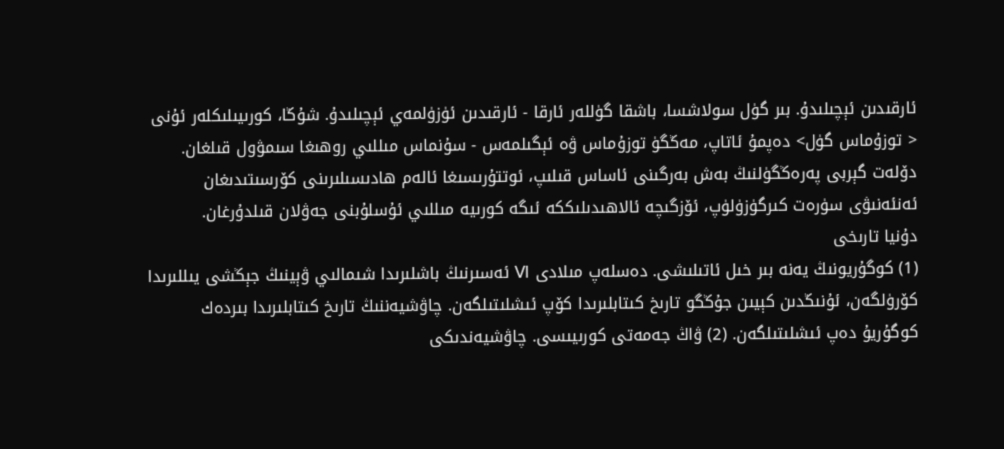ئارقىدىن ئېچىلىدۇ. بىر گۈل سولاشسا، باشقا گۈللەر ئارقا - ئارقىدىن ئۈزۈلمەي ئېچىلىدۇ. شۇڭا، كورىيىلىكلەر ئۇنى < توزۇماس گۈل> دەپمۇ ئاتاپ، مەڭگۈ توزۇماس ۋە ئېگىلمەس - سۇنماس مىللىي روھىغا سىمۋول قىلغان. دۆلەت گېربى پەرەڭگۈلنىڭ بەش بەرگىنى ئاساس قىلىپ، ئوتتۇرىسىغا ئالەم ھادىسىلىرىنى كۆرسىتىدىغان ئەنئەنىۋى سۈرەت كىرگۈزۈلۈپ، ئۆزگىچە ئالاھىدىلىككە ئىگە كورىيە مىللىي ئۇسلۇبنى جەۋلان قىلدۇرغان.
دۇنيا تارىخى
(1) كوگۇريونىڭ يەنە بىر خىل ئاتىلىشى. دەسلەپ مىلادى Ⅵ ئەسىرنىڭ باشلىرىدا شىمالىي ۋېينىڭ جېڭشى يىللىرىدا كۆرۈلگەن، ئۇنىڭدىن كېيىن جۇڭگو تارىخ كىتابلىرىدا كۆپ ئىشلىتىلگەن. چاۋشيەننىڭ تارىخ كىتابلىرىدا بىردەك كوگۇريۇ دەپ ئىشلىتىلگەن. (2) ۋاڭ جەمەتى كورىيىسى. چاۋشيەندىكى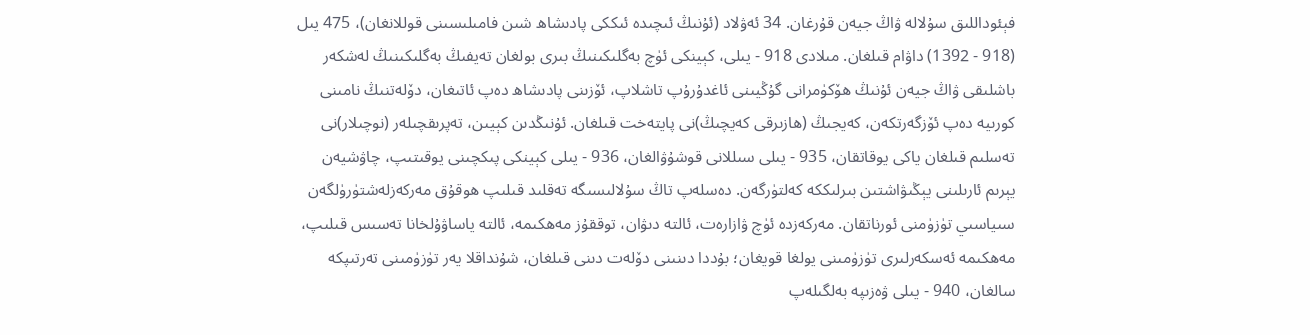فېئوداللىق سۇلالە ۋاڭ جيەن قۇرغان. 34 ئەۋلاد (ئۇنىڭ ئىچىدە ئىككى پادىشاھ شىن فامىلىسىنى قوللانغان)، 475 يىل (918 - 1392) داۋام قىلغان. مىلادى 918 - يىلى، كېينكى ئۈچ بەگلىكىنىڭ بىرى بولغان تەيفىڭ بەگلىكىنىڭ لەشكەر باشلىقى ۋاڭ جيەن ئۇنىڭ ھۆكۈمرانى گۇڭيىنى ئاغدۇرۇپ تاشلاپ، ئۆزىنى پادىشاھ دەپ ئاتىغان، دۆلەتنىڭ نامىنى كورىيە دەپ ئۆزگەرتكەن، كەيجىڭ (ھازىرقى كەيچىڭ)نى پايتەخت قىلغان. ئۇنىڭدىن كېيىن، تەپرىقچىلەر (نوچىلار)نى تەسلىم قىلغان ياكى يوقاتقان، 935 - يىلى سىللانى قوشۇۋالغان، 936 - يىلى كېينكى پىكچىنى يوقىتىپ، چاۋشيەن يېرىم ئارىلىنى يېڭىۋاشتىن بىرلىككە كەلتۈرگەن. دەسلەپ تاڭ سۇلالىسىگە تەقلىد قىلىپ ھوقۇق مەركەزلەشتۈرۈلگەن سىياسىي تۈزۈمنى ئورناتقان. مەركەزدە ئۈچ ۋازارەت، ئالتە دىۋان، توققۇز مەھكىمە، ئالتە ياساۋۇلخانا تەسىس قىلىپ، مەھكىمە ئەسكەرلىرى تۈزۈمىنى يولغا قويغان؛ بۇددا دىنىنى دۆلەت دىنى قىلغان، شۇنداقلا يەر تۈزۈمىنى تەرتىپكە سالغان، 940 - يىلى ۋەزىپە بەلگىلەپ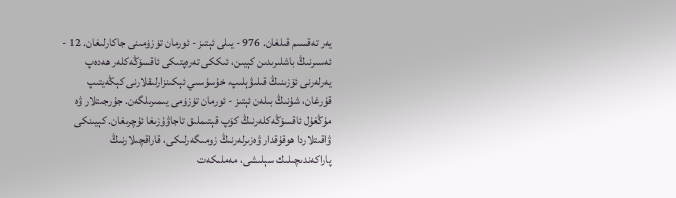يەر تەقسىم قىلغان. 976 - يىلى ئېتىز - ئورمان تۈزۈمىنى جاكارلىغان. 12 - ئەسىرنىڭ باشلىرىدىن كېيىن، ئىككى تەرەپتىكى ئاقسۆڭەكلەر ھەدەپ يەرلەرنى ئۆزىنىڭ قىلىۋېلىپ، خۇسۇسىي ئېكىنزارلىقلارنى كېڭەيتىپ قۇرغان، شۇنىڭ بىلەن ئېتىز - ئورمان تۈزۈمى يىمىرىلگەن. جۇرجىتلار ۋە مۇڭغۇل ئاقسۆڭەكلەرنىڭ كۆپ قېتىملىق تاجاۋۇزىغا ئۇچرىغان. كېيىنكى ۋاقىتلاردا ھوقۇقدار ۋەزىرلەرنىڭ زومىگەرلىكى، قاراقچىلارنىڭ پاراكەندىچىلىك سېلىشى، مەملىكەت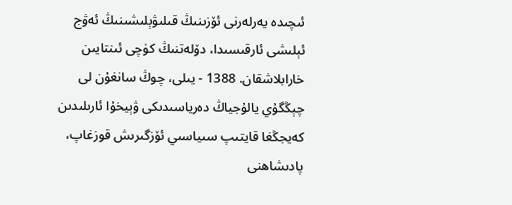ئىچىدە يەرلەرنى ئۆزىنىڭ قىلىۋېلىشىنىڭ ئەۋج ئېلىشى ئارقىسىدا، دۆلەتنىڭ كۈچى ئىنتايىن خارابلاشقان. 1388 - يىلى، چوڭ سانغۇن لى چېڭگۇي يالۇجياڭ دەرياسىدىكى ۋېيخۇا ئارىلىدىن كەيجڭغا قايتىپ سىياسىي ئۆزگىرىش قوزغاپ، پادىشاھنى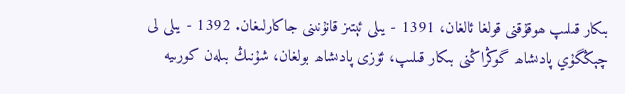بىكار قىلىپ ھوقۇقنى قولغا ئالغان، 1391 - يىلى ئېتىز قانۇنىنى جاكارلىغان. 1392 - يىلى لى چېڭگۇي پادىشاھ گوڭراڭنى بىكار قىلىپ، ئۆزى پادىشاھ بولغان، شۇنىڭ بىلەن كورىيە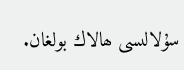سۇلالىسى ھالاك بولغان.